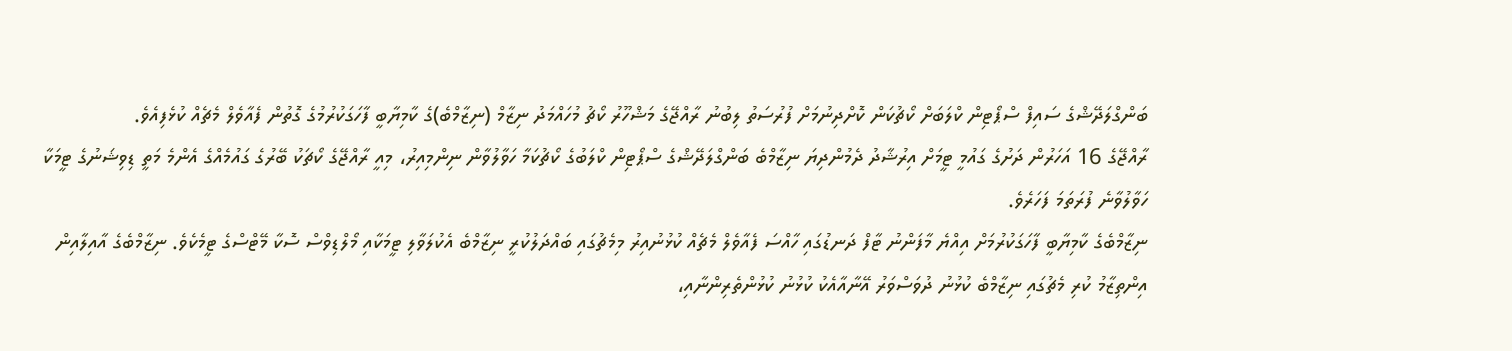ބަންގްލަދޭޝްގެ ސައިފް ސްޕޯޓިން ކްލަބަށް ކޯޗުކަން ކޮށްދިނުމަށް ފުރުސަތު ލިބުނު ރާއްޖޭގެ މަޝްހޫރު ކޯޗު މުހައްމަދު ނިޒާމް (ނިޒާމްބެ)ގެ ކާމިޔާބީ ފާހަގަކުރުމުގެ ގޮތުން ފެއާވެލް މެޗެއް ކުޅެފިއެވެ.
ރާއްޖޭގެ 16 އަހަރުން ދަށުގެ ގައުމީ ޓީމަށް އިރުޝާދު ދެމުންދިޔަ ނިޒާމްބެ ބަންގްލަދޭޝްގެ ސްޕޯޓިން ކްލަބުގެ ކޯޗުކަމާ ހަވާލުވާން ނިންމިއިރު، މިއީ ރާއްޖޭގެ ކޯޗަކު ބޭރުގެ ގައުމެއްގެ އެންމެ މަތީ ޑިވިޝަނުގެ ޓީމަކާ ހަވާލުވާނެ ފުރަތަމަ ފަހަރެވެ.
ނިޒާމްބެގެ ކާމިޔާބީ ފާހަގަކުރުމަށް އިއްޔެ މާފަންނު ޓާފް ދަނޑުގައި ހާއްސަ ފެއާވެލް މެޗެއް ކުޅުނުއިރު މިމެޗުގައި ބައްދަލުކުރީ ނިޒާމްބެ އެކުލަވާލި ޓީމަކާއި މޯލްޑިވްސް ސޮކާ މޭޓްސްގެ ޓީމެކެވެ. ނިޒާމްބެގެ އާއިލާއިން އިންތިޒާމު ކުރި މެޗުގައި ނިޒާމްބެ ކުޅުނު ދުވަސްވަރު އޭނާއާއެކު ކުޅުނު ކުޅުންތެރިންނާއި،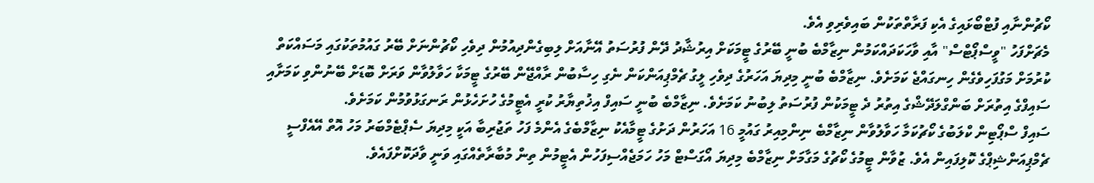ކޯޗުންނާއި ފުޓްބޯޅައިގެ އެކި ފަރާތްތަކުން ބައިވެރިވި އެވެ.
މެޗަށްފަހު "ވީސްޕޯޓްސް" އާއި ވާހަކަދައްކަމުން ނިޒާމްބެ ބުނީ ބޭރުގެ ޓީމަކަށް އިރުޝާދު ދޭން ފުރުސަތު އޭނާއަށް ލިބިގެންދިއުމުން ދިވެހި ކޯޗުންނަށް ބޭރު ގައުމުތަކުގައި މަސައްކަތް ކުރުމަށް މަގުފަހިވެގެން ހިނގައްޖެ ކަމަށެވެ. ނިޒާމްބެ ބުނީ މިދިޔަ އަހަރުގެ ދިވެހި ލީގު ޗެމްޕިއަންކަން ނެގި ހިސާބުން ރާއްޖޭން ބޭރުގެ ޓީމަކާ ހަވާލުވާން ވަރަށް ބޮޑަށް ބޭނުންވި ކަމަށާއި ސައިފްގެ އިތުރަށް ބަންގްލަދޭޝްގެ އިތުރު ދެ ޓީމަކުން ފުރުސަތު ލިބުނު ކަމަށެވެ. ނިޒާމްބެ ބުނީ ސައިފް އިޚުތިޔާރު ކުރީ އެޓީމުގެ ހުށަހެޅުން ރަނގަޅުވުމުން ކަމަށެވެ.
ސައިފް ސްޕޯޓިން ކްލަބުގެ ކޯޗުކަމާ ހަވާލުވާން ނިޒާމްބެ ނިންމިއިރު ގައުމީ 16 އަހަރުން ދަށުގެ ޓީމާއެކު ނިޒާމްބެގެ އެންމެ ފަހު ތަޖުރިބާ އަކީ މިދިޔަ ސެޕްޓެމްބަރު މަހު އޮތް އޭއެފްސީ ޗެމްޕިއަންޝިޕްގެ ކޮލިފައިން އެވެ. ޒުވާން ޓީމުގެ ކޯޗުގެ މަގާމަށް ނިޒާމްބެ މިދިޔަ އޯގަސްޓް މަހު ހަމަޖެއްސިފަހުން އެޓީމުން ތިން މުބާރާތެއްގައި ވަނީ ވާދަކޮށްފައެވެ.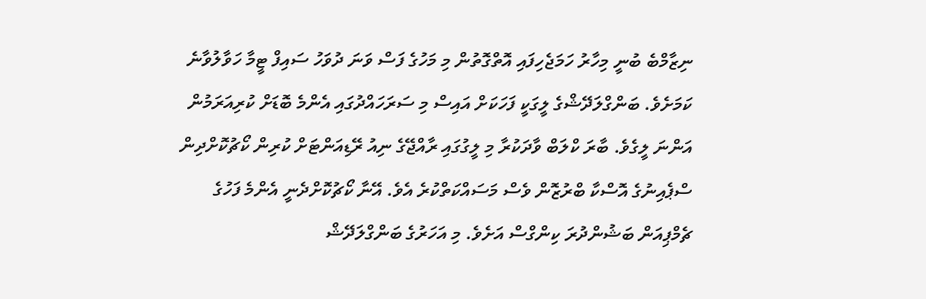ނިޒާމްބެ ބުނީ މިހާރު ހަމަޖެހިފައި އޮތްގޮތުން މި މަހުގެ ފަސް ވަނަ ދުވަހު ސައިފް ޓީމާ ހަވާލުވާނެ ކަމަށެވެ. ބަންގްލަދޭޝްގެ ލީގަކީ ފަހަކަށް އައިސް މި ސަރަހައްދުގައި އެންމެ ބޮޑަށް ކުރިއަރަމުން އަންނަ ލީގެވެ. ބާރަ ކްލަބް ވާދަކުރާ މި ލީގުގައި ރާއްޖޭގެ ނިއު ރޭޑިއަންޓަށް ކުރިން ކޯޗުކޮށްދިން ސްޕެއިނުގެ އޮސްކާ ބްރުޒޮން ވެސް މަސައްކަތްކުރެ އެވެ. އޭނާ ކޯޗުކޮށްދެނީ އެންމެ ފަހުގެ ޗެމްޕިއަން ބަޝުންދުރަ ކިންގްސް އަށެވެ. މި އަހަރުގެ ބަންގްލަދޭޝް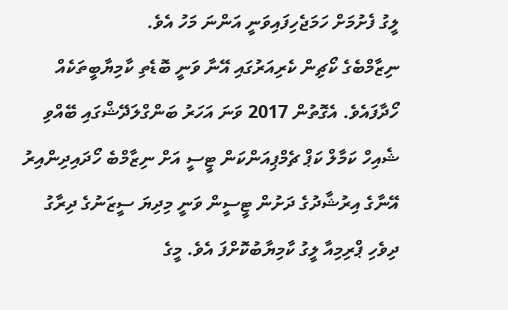ލީގު ފެށުމަށް ހަމަޖެހިފައިވަނީ އަންނަ މަހު އެވެ.
ނިޒާމްބެގެ ކޯޗިން ކެރިއަރުގައި އޭނާ ވަނީ ބޮޑެތި ކާމިޔާބީތަކެއް ހޯދާފައެވެ. އެގޮތުން 2017 ވަނަ އަހަރު ބަންގްލަދޭޝްގައި ބޭއްވި ޝެއިހް ކަމާލް ކަޕް ޗެމްޕިއަންކަން ޓީސީ އަށް ނިޒާމްބެ ހޯދައިދިންއިރު އޭނާގެ އިރުޝާދުގެ ދަށުން ޓީސީން ވަނީ މިދިޔަ ސީޒަނުގެ ދިރާގު ދިވެހި ޕްރިމިއާ ލީގު ކާމިޔާބުކޮށްފަ އެވެ. މީގެ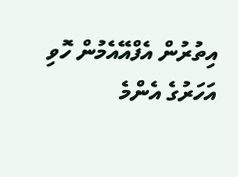އިތުރުން އެފްއޭއެމުން ހޮވި އަހަރުގެ އެންމެ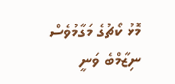މޮޅު ކޯޗުގެ މަގާމުވެސް ނިޒާމްބެ ވަނީ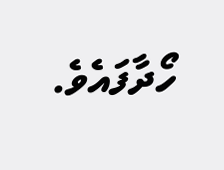ހޯދާފައެވެ.